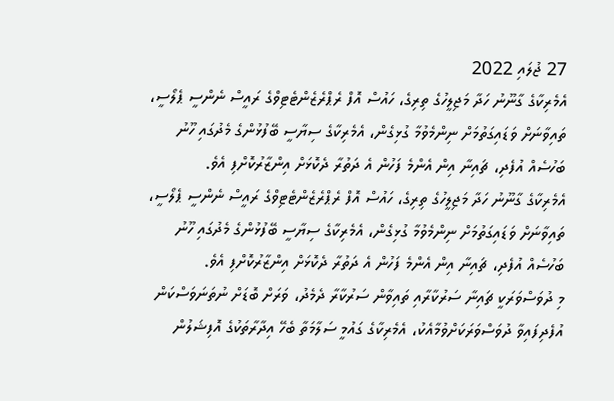27 ޖުލައި 2022
އެމެރިކާގެ ގާނޫނު ހަދާ މަޖިލީހުގެ ތިރިގެ، ހައުސް އޮފް ރެޕްރެޒެންޓެޓިވްގެ ރައީސް ނެންސީ ޕެލޯސީ، ތައިވާނަށް ވަޑައިގަތުމަށް ނިންމެވުމާ ގުޅިގެން، އެމެރިކާގެ ސިޔާސީ ބޭފުޅުންގެ މެދުގައި ހޫނު ބަހުސެއް އުފެދި، ޗައިނާ އިން އެންމެ ފަހުން އެ ދަތުރާ ދެކޮޅަށް އިންޒާރުކޮށްފި އެވެ.
އެމެރިކާގެ ގާނޫނު ހަދާ މަޖިލީހުގެ ތިރިގެ، ހައުސް އޮފް ރެޕްރެޒެންޓެޓިވްގެ ރައީސް ނެންސީ ޕެލޯސީ، ތައިވާނަށް ވަޑައިގަތުމަށް ނިންމެވުމާ ގުޅިގެން، އެމެރިކާގެ ސިޔާސީ ބޭފުޅުންގެ މެދުގައި ހޫނު ބަހުސެއް އުފެދި، ޗައިނާ އިން އެންމެ ފަހުން އެ ދަތުރާ ދެކޮޅަށް އިންޒާރުކޮށްފި އެވެ.
މި ދުވަސްވަރަކީ ޗައިނާ ސަރުކާރާއި ތައިވާން ސަރުކާރާ ދެމެދު، ވަރަށް ބޮޑަށް ނުތަނަވަސްކަން އުފެދިފައިވާ ދުވަސްވަރަކަށްވުމާއެކު، އެމެރިކާގެ ގައުމީ ސަލާމަތާ ބެހޭ އިދާރާތަކުގެ އޮފިޝަލުން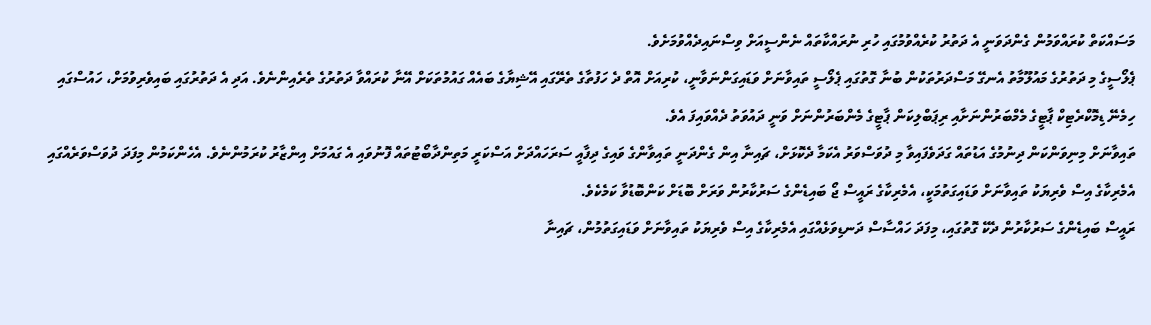މަސައްކަތް ކުރައްވަމުން ގެންދަވަނީ އެ ދަތުރު ކުރެއްވުމުގައި ހުރި ނުރައްކާތައް ނެންސީއަށް ވިސްނައިދެއްވުމަށެވެ.
ޕެލޯސީގެ މި ދަތުރުގެ މައުލޫމާތު އެނގޭ މަސްދަރުތަކުން ބުނާ ގޮތުގައި ޕެލޯސީ ތައިވާނަށް ވަޑައިގަންނަވާނީ، ކުރިއަށް އޮތް ދެ ހަފުތާގެ ތެރޭގައި އޭޝިޔާގެ ބައެއް ގައުމުތަކަށް އޭނާ ކުރައްވާ ދަތުރުގެ ތެރެއިންނެވެ. އަދި އެ ދަތުރުގައި ބައިވެރިވުމަށް، ހައުސްގައި ހިމެނޭ ޑިމޮކްރެޓިކް ޕާޓީގެ މެމްބަރުންނަށާއި ރިޕަބްލިކަން ޕާޓީގެ މެންބަރުންނަށް ވަނީ ދައުވަތު ދެއްވައިފަ އެވެ.
ތައިވާނަށް މިނިވަންކަން ދިނުމުގެ އަޑުތައް ގަދަވެފައިވާ މި ދުވަސްވަރު އެކަމާ ދެކޮޅަށް، ޗައިނާ އިން ގެންދަނީ ތައިވާންގެ ވައިގެ ދިފާއީ ސަރަހައްދަށް އަސްކަރީ މަތިންދާބޯޓުތައް ފޮނުވައި އެ ގައުމަށް އިންޒާރު ކުރަމުންނެވެ. އެހެންކަމުން މިފަދަ ދުވަސްވަރެއްގައި އެމެރިކާގެ އިސް ވެރިޔަކު ތައިވާނަށް ވަޑައިގަތުމަކީ، އެމެރިކާގެ ރައީސް ޖޯ ބައިޑެންގެ ސަރުކާރުން ވަރަށް ބޮޑަށް ކަންބޮޑުވާ ކަމެކެވެ.
ރައީސް ބައިޑެންގެ ސަރުކާރުން ދެކޭ ގޮތުގައި، މިފަދަ ހައްސާސް ދަނޑިވަޅެއްގައި އެމެރިކާގެ އިސް ވެރިޔަކު ތައިވާނަށް ވަޑައިގަތުމުން، ޗައިނާ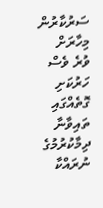ސަރުކާރުން މިހާރަށް ވުރެ ވެސް ހަރުކަށި ގޮތެއްގައި ތައިވާނާ ދިމާކުރުމުގެ ނުރައްކާ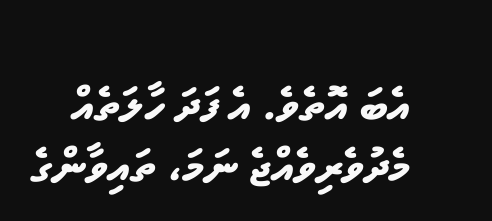އެބަ އޮތެވެ. އެ ފަދަ ހާލަތެއް މެދުވެރިވެއްޖެ ނަމަ، ތައިވާންގެ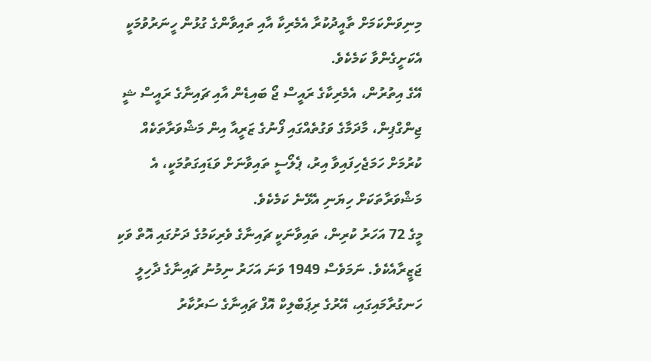މިނިވަންކަމަށް ތާއީދުކުރާ އެމެރިކާ އާއި ތައިވާންގެ ގުޅުން ހީނަރުވުމަކީ އެކަށީގެންވާ ކަމެކެވެ.
އޭގެ އިތުރުން، އެމެރިކާގެ ރައީސް ޖޯ ބައިޑެން އާއި ޗައިނާގެ ރައީސް ޝީ ޖިންގްޕިން، މާދަމާގެ ވަގުތެއްގައި ފޯނުގެ ޒަރީއާ އިން މަޝްވަރާތަކެއް ކުރުމަށް ހަމަޖެހިފައިވާ އިރު، ޕެލޯސީ ތައިވާނަށް ވަޑައިގަތުމަކީ، އެ މަޝްވަރާތަކަށް ހިޔަނި އެޅޭނެ ކަމެކެވެ.
މީގެ 72 އަހަރު ކުރިން، ތައިވާނަކީ ޗައިނާގެ ވެރިކަމުގެ ދަށުގައި އޮތް ވަކި ޖަޒީރާއެކެވެ. ނަމަވެސް 1949 ވަނަ އަހަރު ނިމުނު ޗައިނާގެ ދާހިލީ ހަނގުރާމައިގައި، އޭރުގެ ރިޕަބްލިކް އޮފް ޗައިނާގެ ސަރުކާރު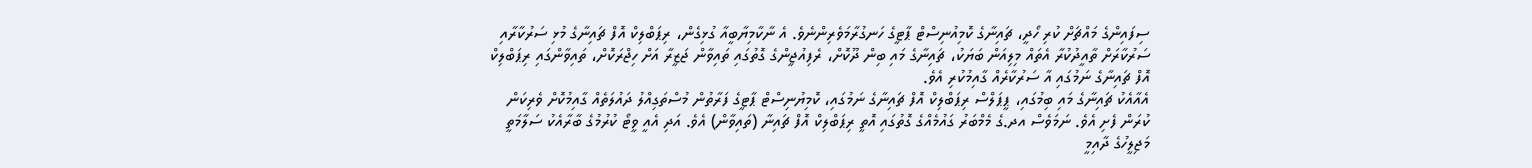ސިފައިންގެ މައްޗަށް ކުރި ހޯދީ، ޗައިނާގެ ކޮމިއުނިސްޓް ޕާޓީގެ ހަނގުރާމަވެރިންނެވެ. އެ ނާކާމިޔާބީއާ ގުޅިގެން، ރިޕަބްލިކް އޮފް ޗައިނާގެ މުޅި ސަރުކާރާއި ސަރުކާރަށް ތާއީދުކުރާ އެތައް މިލިއަން ބަޔަކު، ޗައިނާގެ މައި ބިން ދޫކޮށް، ރެފިއުޖީންގެ ގޮތުގައި ތައިވާން ޖަޒީރާ އަށް ހިޖްރަކޮށް، ތައިވާންގައި ރިޕަބްލިކް އޮފް ޗައިނާގެ ނަމުގައި އާ ސަރުކާރެއް ގާއިމުކުރި އެވެ.
އެއާއެކު ޗައިނާގެ މައި ބިމުގައި، ޕީޕަލްސް ރިޕަބްލިކް އޮފް ޗައިނާގެ ނަމުގައި، ކޮމިޔުނިސްޓް ޕާޓީގެ ފަރާތުން މުސްތަގިއްލު ދައުލަތެއް ގާއިމުކޮށް ވެރިކަން ކުރަން ފެށި އެވެ. ނަމަވެސް އދ.ގެ މެމްބަރު ގައުމެއްގެ ގޮތުގައި އޮތީ ރިޕަބްލިކް އޮފް ޗައިނާ (ތައިވާން) އެވެ. އަދި އެއީ ވީޓޯ ކުރުމުގެ ބާރާއެކު ސަލާމަތީ މަޖިލީހުގެ ދާއިމީ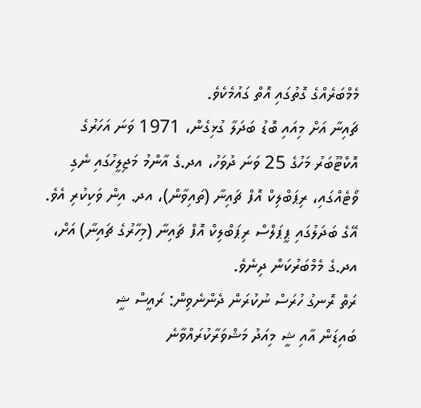މެމްބަރެއްގެ ގޮތުގައި އޮތް ގައުމެކެވެ.
ޗައިނާ އަށް މިއައި ބޮޑު ބަދަލާ ގުޅިގެން، 1971 ވަނަ އަހަރުގެ އޮކްޓޫބަރު މަހުގެ 25 ވަނަ ދުވަހު، އދ.ގެ އާންމު މަޖިލީހުގައި ނެގި ވޯޓެއްގައި، ރިޕަބްލިކް އޮފް ޗައިނާ (ތައިވާން)، އދ. އިން ވަކިކުރި އެވެ. އޭގެ ބަދަލުގައި ޕީޕަލްސް ރިޕަބްލިކް އޮފް ޗައިނާ (މިހާރުގެ ޗައިނާ) އަށް، އދ.ގެ މެމްބަރުކަން ދިނެވެ.
ރަތް ރޮނގު ހުރަސް ނުކުރަން ދެންނެވިން: ރައީސް ޝީ
ބައިޑަން އާއި ޝީ މިއަދު މަޝްވަރާކުރައްވާނެ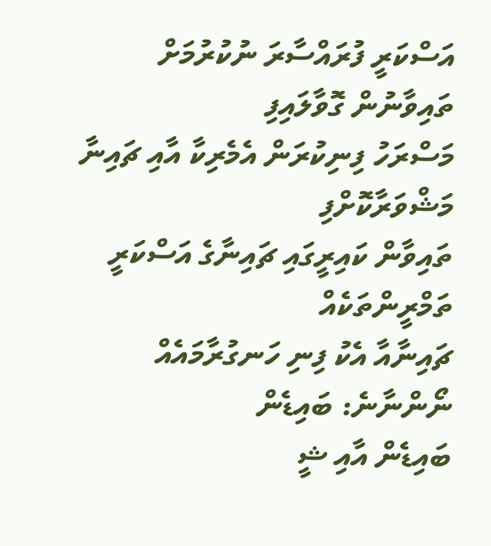އަސްކަރީ ފުރައްސާރަ ނުކުރުމަށް ތައިވާނުން ގޮވާލައިފި
މަސްރަހު ފިނިކުރަން އެމެރިކާ އާއި ޗައިނާ މަޝްވަރާކޮށްފި
ތައިވާން ކައިރީގައި ޗައިނާގެ އަސްކަރީ ތަމްރީންތަކެއް
ޗައިނާއާ އެކު ފިނި ހަނގުރާމައެއް ނޯންނާނެ: ބައިޑެން
ބައިޑެން އާއި ޝީ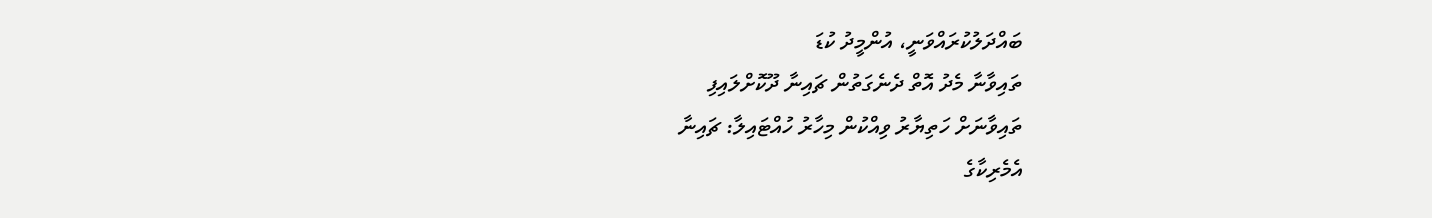ބައްދަލުކުރައްވަނީ، އުންމީދު ކުޑަ
ތައިވާނާ މެދު އޮތް ދެނެގަތުން ޗައިނާ ދޫކޮށްލައިފި
ތައިވާނަށް ހަތިޔާރު ވިއްކުން މިހާރު ހުއްޓައިލާ: ޗައިނާ
އެމެރިކާގެ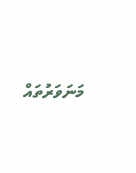މަނަވަރުތައް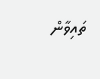ތައިވާން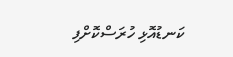ކަނޑުއޮޅި ހުރަސްކޮށްފި